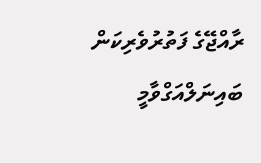ރާއްޖޭގެ ފަތުރުވެރިކަން ބައިނަލްއަގްވާމީ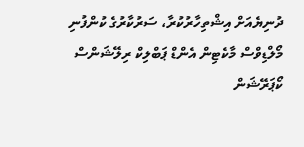ދުނިޔެއަށް އިޝްތިހާރުކުރާ، ސަރުކާރުގެ ކުންފުނި މޯލްޑިވްސް މާކެޓިން އެންޑް ޕަބްލިކް ރިލޭޝަންސް ކޯޕަރޭޝަން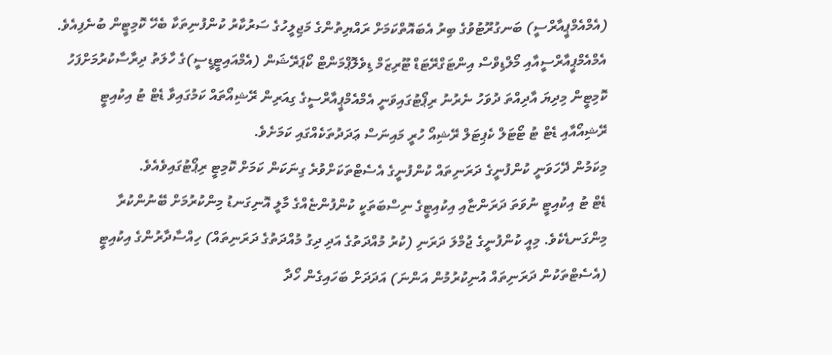(އެމްއެމްޕީއާރްސީ) ބަނގުރޫޓުވުގެ ބިރު އެބައޮތްކަމަށް ރައްޔިތުންގެ މަޖިލީހުގެ ސަރުކާރު ކުންފުނިތަކާ ބެހޭ ކޮމިޓީން ބުނެފިއެވެ.
އެމްއެމްޕީއާރްސީއާއި މޯލްޑިވްސް އިންޓަގްރޭޓަޑް ޓޫރިޒަމް ޑިވެލޮޕްމަންޓް ކޯޕަރޭޝަން (އެމްއައިޓީޑީސީ)ގެ ހާލަތު ދިރާސާކުރުމަށްފަހު ކޮމިޓީން މިދިޔަ އާދިއްތަ ދުވަހު ނެރުނު ރިޕޯޓުގައިވަނީ އެމްއެމްޕީއާރްސީގެ ގިއަރިން ރޭޝިއޯތައް ކަމުގައިވާ ޑެޓް ޓު އިކުއިޓީ ރޭޝިއޯއާއި ޑެޓް ޓު ޓޯޓަލް ކެޕިޓަލް ރޭޝިއޯ ހުރީ މައިނަސް ޢަދަދުތަކެއްގައި ކަމަށެވެ.
މިކަމުން ދޭހަވަނީ ކުންފުނީގެ ދަރަނިތައް ކުންފުނީގެ އެސެޓްތަކަށްވުރެ ގިނަކަން ކަމަށް ކޮމިޓީ ރިޕޯޓުގައިވެއެވެ.
ޑެޓް ޓު އިކުއިޓީ ނުވަތަ ދަރަންޏާއި އިކުއިޓީގެ ނިސްބަތަކީ ކުންފުންޏެއްގެ މާލީ އޮނިގަނޑު މިންކުރުމަށް ބޭނުންކުރާ މިންގަނޑެކެވެ. މިއީ ކުންފުނީގެ ޖުމްލަ ދަރަނި (ކުރު މުއްދަތުގެ އަދި ދިގު މުއްދަތުގެ ދަރަނިތައް) ހިއްސާދާރުންގެ އިކުއިޓީ (އެސެޓްތަކުން ދަރަނިތައް އުނިކުރުމުން އަންނަ) އަދަދަށް ބަހައިގެން ހޯދާ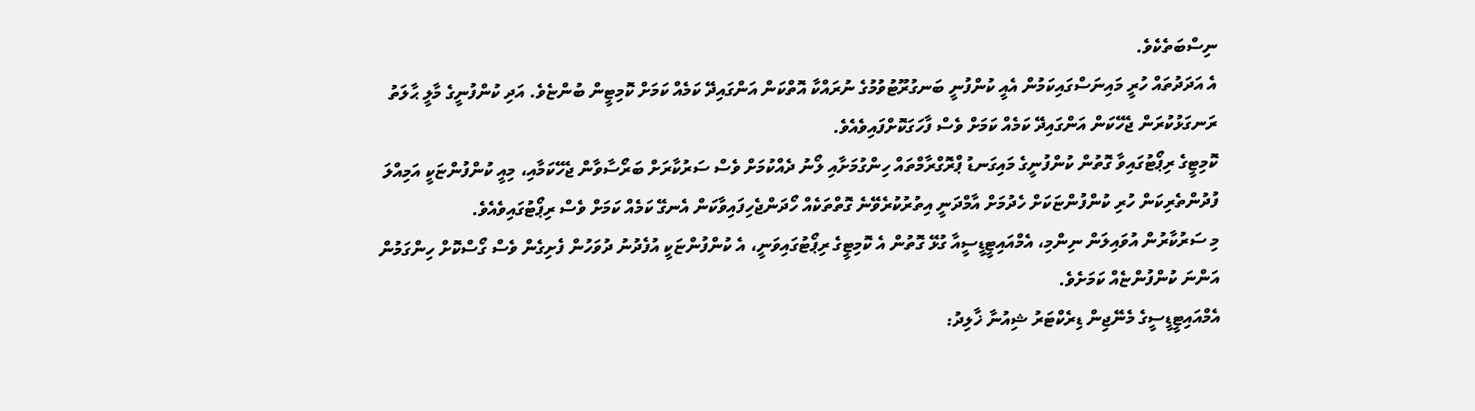ނިސްބަތެކެވެ.
އެ އަދަދުތައް ހުރީ މައިނަސްގައިކަމުން އެއީ ކުންފުނީ ބަނގުރޫޓުވުމުގެ ނުރައްކާ އޮތްކަން އަންގައިދޭ ކަމެއް ކަމަށް ކޮމިޓީން ބުންޏެވެ. އަދި ކުންފުނީގެ މާލީ ޙާލަތު ރަނގަޅުކުރަން ޖެހޭކަން އަންގައިދޭ ކަމެއް ކަމަށް ވެސް ފާހަގަކޮށްފައިވެއެވެ.
ކޮމިޓީގެ ރިޕޯޓުގައިވާ ގޮތުން ކުންފުނީގެ މައިގަނޑު ޕްރޮގްރާމްތައް ހިންގުމަށާއި ލޯނު ދެއްކުމަށް ވެސް ސަރުކާރަށް ބަރޯސާވާން ޖެހޭކަމާއި، މިއީ ކުންފުންޏަކީ އަމިއްލަ ފުދުންތެރިކަން ހުރި ކުންފުންޏަކަށް ހެދުމަށް އާމްދަނީ އިތުރުކުރެވޭނެ ގޮތްތަކެއް ހޯދަންޖެހިފައިވާކަން އެނގޭ ކަމެއް ކަމަށް ވެސް ރިޕޯޓުގައިވެއެވެ.
މި ސަރުކާރުން އުވައިލަން ނިންމި، އެމްއައިޓީޑީސީއާ ގުޅޭ ގޮތުން އެ ކޮމިޓީގެ ރިޕޯޓުގައިވަނީ، އެ ކުންފުންޏަކީ އުފެދުނު ދުވަހުން ފެށިގެން ވެސް ގޯސްކޮށް ހިންގަމުން އަންނަ ކުންފުންޏެއް ކަމަށެވެ.
އެމްއައިޓީޑީސީގެ މެނޭޖިން ޑިރެކްޓަރު ޝިއުނާ ޚާލިދު: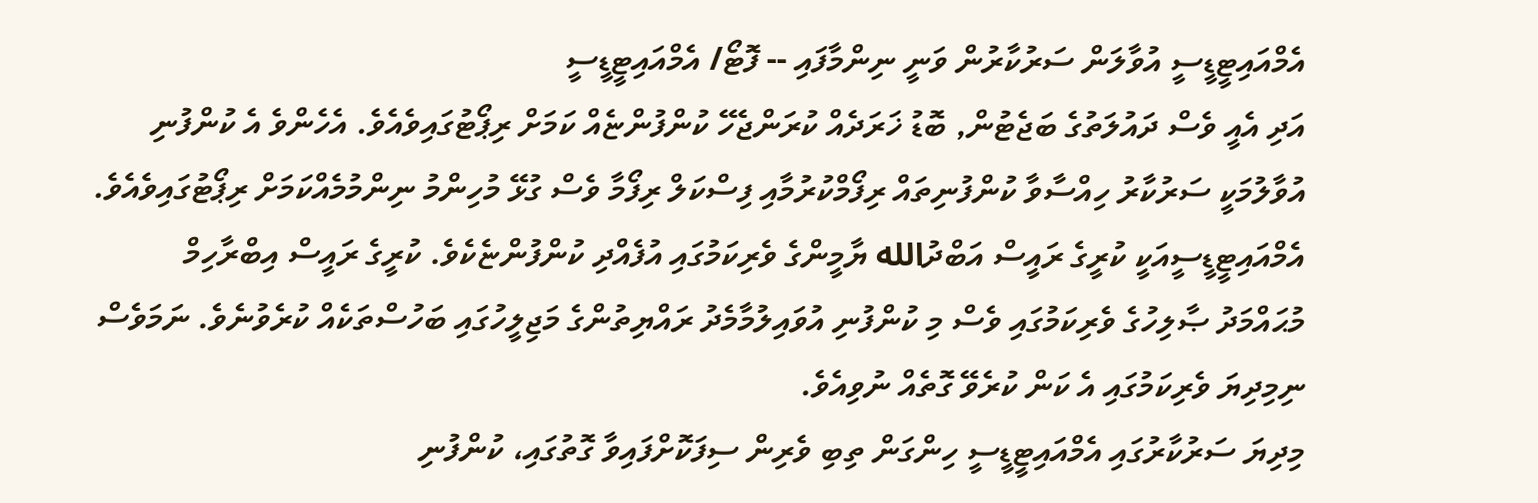އެމްއައިޓީޑީސީ އުވާލަން ސަރުކާރުން ވަނީ ނިންމާފައި -- ފޮޓޯ/ އެމްއައިޓީޑީސީ
އަދި އެއީ ވެސް ދައުލަތުގެ ބަޖެޓުން, ބޮޑު ޚަރަދެއް ކުރަންޖެހޭ ކުންފުންޏެއް ކަމަށް ރިޕޯޓުގައިވެއެވެ. އެހެންވެ އެ ކުންފުނި އުވާލުމަކީ ސަރުކާރު ހިއްސާވާ ކުންފުނިތައް ރިފޯމްކުރުމާއި ފިސްކަލް ރިފޯމާ ވެސް ގުޅޭ މުހިންމު ނިންމުމެއްކަމަށް ރިޕޯޓުގައިވެއެވެ.
އެމްއައިޓީޑީސީއަކީ ކުރީގެ ރައީސް އަބްދުالله ޔާމީންގެ ވެރިކަމުގައި އުފެއްދި ކުންފުންޏެކެވެ. ކުރީގެ ރައީސް އިބްރާހިމް މުޙައްމަދު ޞާލިހުގެ ވެރިކަމުގައި ވެސް މި ކުންފުނި އުވައިލުމާމެދު ރައްޔިތުންގެ މަޖިލީހުގައި ބަހުސްތަކެއް ކުރެވުނެވެ. ނަމަވެސް ނިމިދިޔަ ވެރިކަމުގައި އެ ކަން ކުރެވޭ ގޮތެއް ނުވިއެވެ.
މިދިޔަ ސަރުކާރުގައި އެމްއައިޓީޑީސީ ހިންގަން ތިބި ވެރިން ސިފަކޮށްފައިވާ ގޮތުގައި، ކުންފުނި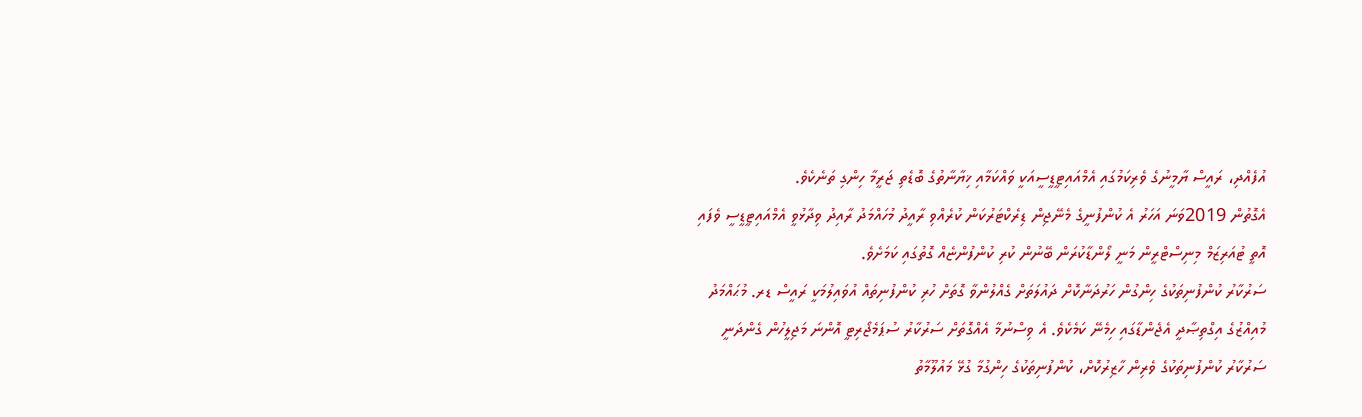އުފެއްދި، ރައީސް ޔާމީނުގެ ވެރިކަމުގައި އެމްއައިޓީޑީސީއަކީ ވައްކަމާއި ޚިޔާނާތުގެ ބޮޑެތި ޖަރީމާ ހިންގި ތަނެކެވެ.
އެގޮތުން 2019ވަނަ އަހަރު އެ ކުންފުނީގެ މެނޭޖިން ޑިރެކްޓަރުކަން ކުރެއްވި ރާއީދު މުހައްމަދު ރާއިދު ވިދާޅުވީ އެމްއައިޓީޑީސީ ވެފައި އޮތީ ޓުއަރިޒަމް މިނިސްޓްރީން މަނީ ލޯންޑާކުރަން ބޭނުން ކުރި ކުންފުންޏެއް ގޮތުގައި ކަމަށެވެ.
ސަރުކާރު ކުންފުނިތަކުގެ ހިންގުން ހަރުދަނާކޮށް ދައުލަތަށް ގެއްލުންވާ ގޮތަށް ހުރި ކުންފުނިތައް އުވައިލުމަކީ ރައީސް ޑރ. މުޙައްމަދު މުއިއްޒުގެ އިގްތިޞާދީ އެޖެންޑާގައި ހިމެނޭ ކަމެކެވެ. އެ ވިސްނުމާ އެއްގޮތަށް ސަރުކާރު ސުޕަމެޖޯރިޓީ އޮންނަ މަޖިލީހުން ގެންދަނީ ސަރުކާރު ކުންފުނިތަކުގެ ވެރިން ހާޒިރުކޮށް، ކުންފުނިތަކުގެ ހިންގުމާ ގުޅޭ މައުލޫމާތު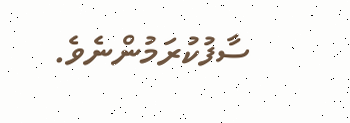ސާފުކުރަމުންނެވެ.